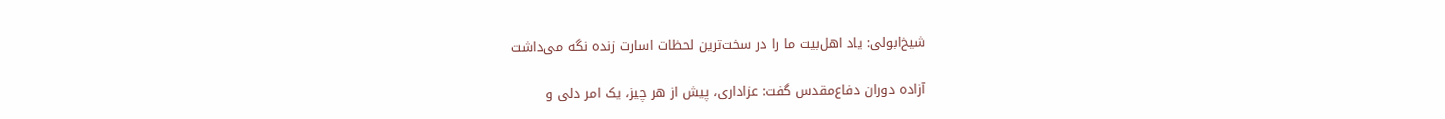شیخ‌ابولی: یاد اهل‌بیت ما را در سخت‌ترین لحظات اسارت زنده نگه می‌داشت

آزاده دوران دفاع‌مقدس گفت: عزاداری، پیش از هر چیز، یک امر دلی و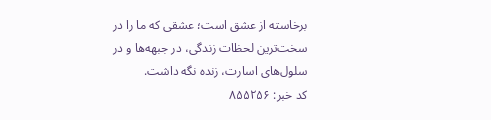برخاسته از عشق است؛ عشقی که ما را در سخت‌ترین لحظات زندگی، در جبهه‌ها و در سلول‌های اسارت، زنده نگه داشت.
کد خبر: ۸۵۵۲۵۶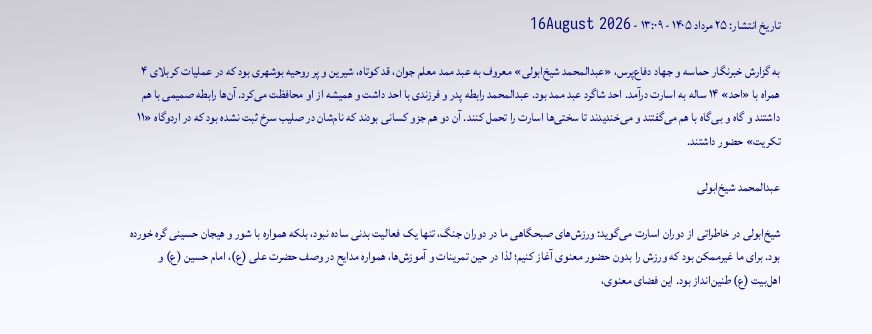تاریخ انتشار: ۲۵ مرداد ۱۴۰۵ - ۱۳:۰۹ - 16August 2026

به گزارش خبرنگار حماسه و جهاد دفاع‌پرس، «عبدالمحمد شیخ‌ابولی» معروف به عبد ممد معلم جوان، قد کوتاه، شیرین و پر روحیه بوشهری بود که در عملیات کربلای ۴ همراه با «احد» ۱۴ ساله به اسارت درآمد. احد شاگرد عبد ممد بود. عبدالمحمد رابطه پدر و فرزندی با احد داشت و همیشه از او محافظت می‌کرد. آن‌ها رابطه صمیمی با هم داشتند و گاه و بی‌گاه با هم می‌گفتند و می‌خندیدند تا سختی‌ها اسارت را تحمل کنند. آن دو هم جزو کسانی بودند که نام‌شان در صلیب سرخ ثبت نشده بود که در اردوگاه «۱۱ تکریت» حضور داشتند.

عبدالمحمد شیخ‌ابولی

شیخ‌ابولی در خاطراتی از دوران اسارت می‌گوید: ورزش‌های صبحگاهی ما در دوران جنگ، تنها یک فعالیت بدنی ساده نبود، بلکه همواره با شور و هیجان حسینی گره خورده بود. برای ما غیرممکن بود که ورزش را بدون حضور معنوی آغاز کنیم؛ لذا در حین تمرینات و آموزش‌ها، همواره مدایح در وصف حضرت علی (ع)، امام حسین (ع) و اهل‌بیت (ع) طنین‌انداز بود. این فضای معنوی،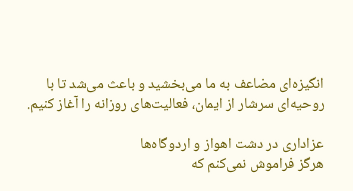انگیزه‌ای مضاعف به ما می‌بخشید و باعث می‌شد تا با روحیه‌ای سرشار از ایمان، فعالیت‌های روزانه را آغاز کنیم.

عزاداری در دشت اهواز و اردوگاه‌ها
هرگز فراموش نمی‌کنم که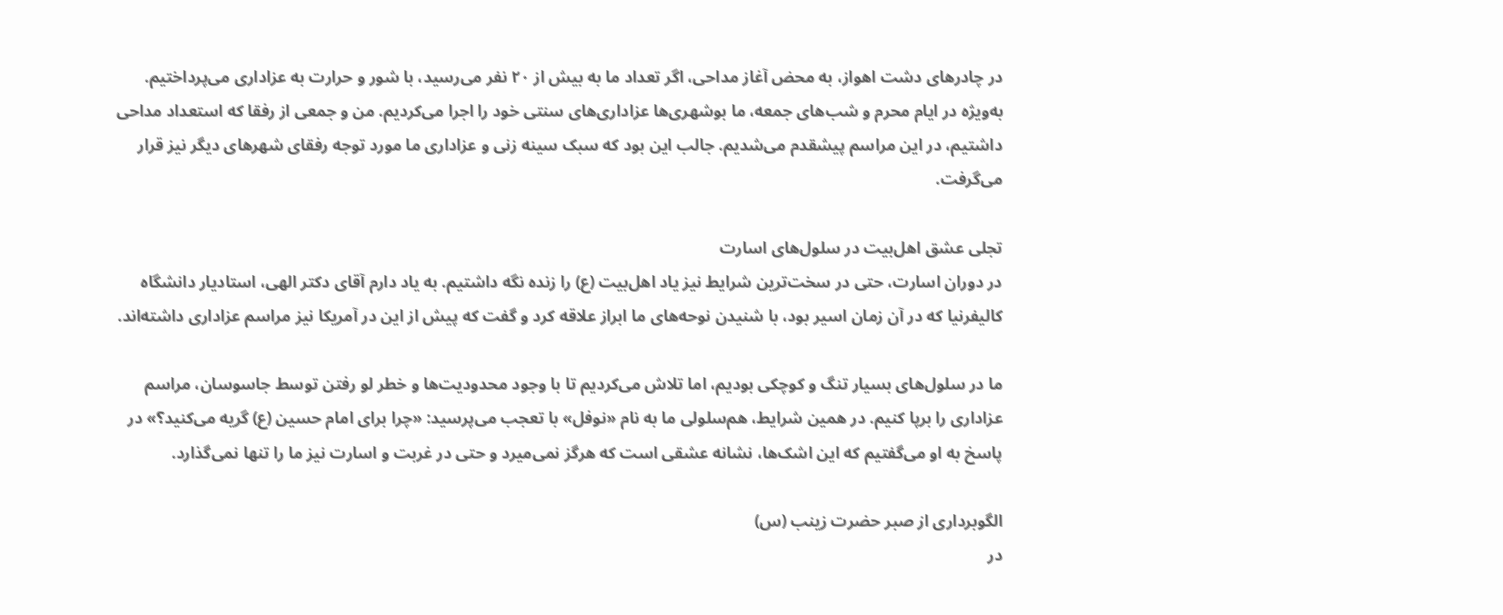در چادر‌های دشت اهواز، به محض آغاز مداحی، اگر تعداد ما به بیش از ۲۰ نفر می‌رسید، با شور و حرارت به عزاداری می‌پرداختیم. به‌ویژه در ایام محرم و شب‌های جمعه، ما بوشهری‌ها عزاداری‌های سنتی خود را اجرا می‌کردیم. من و جمعی از رفقا که استعداد مداحی داشتیم، در این مراسم پیشقدم می‌شدیم. جالب این بود که سبک سینه زنی و عزاداری ما مورد توجه رفقای شهر‌های دیگر نیز قرار می‌گرفت.

تجلی عشق اهل‌بیت در سلول‌های اسارت
در دوران اسارت، حتی در سخت‌ترین شرایط نیز یاد اهل‌بیت (ع) را زنده نگه داشتیم. به یاد دارم آقای دکتر الهی، استادیار دانشگاه کالیفرنیا که در آن زمان اسیر بود، با شنیدن نوحه‌های ما ابراز علاقه کرد و گفت که پیش از این در آمریکا نیز مراسم عزاداری داشته‌اند.

ما در سلول‌های بسیار تنگ و کوچکی بودیم، اما تلاش می‌کردیم تا با وجود محدودیت‌ها و خطر لو رفتن توسط جاسوسان، مراسم عزاداری را برپا کنیم. در همین شرایط، هم‌سلولی ما به نام «نوفل» با تعجب می‌پرسید: «چرا برای امام حسین (ع) گریه می‌کنید؟» در پاسخ به او می‌گفتیم که این اشک‌ها، نشانه عشقی است که هرگز نمی‌میرد و حتی در غربت و اسارت نیز ما را تنها نمی‌گذارد.

الگوبرداری از صبر حضرت زینب (س)
در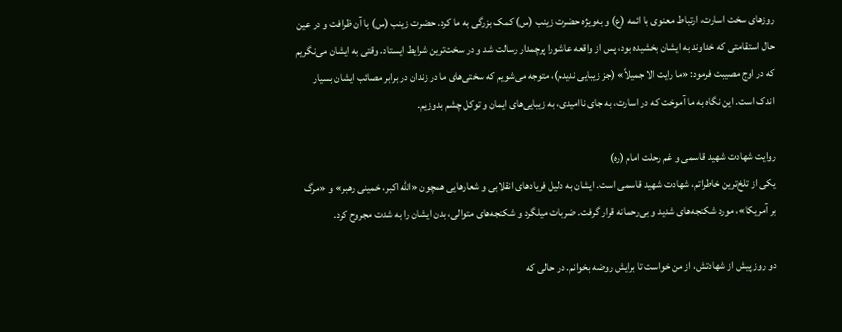روز‌های سخت اسارت، ارتباط معنوی با ائمه (ع) و به‌ویژه حضرت زینب (س) کمک بزرگی به ما کرد. حضرت زینب (س) با آن ظرافت و در عین حال استقامتی که خداوند به ایشان بخشیده بود، پس از واقعه عاشورا پرچمدار رسالت شد و در سخت‌ترین شرایط ایستاد. وقتی به ایشان می‌نگریم که در اوج مصیبت فرمود: «ما رایت الا جمیلاً» (جز زیبایی ندیدم)، متوجه می‌شویم که سختی‌های ما در زندان در برابر مصائب ایشان بسیار اندک است. این نگاه به ما آموخت که در اسارت، به جای ناامیدی، به زیبایی‌های ایمان و توکل چشم بدوزیم.

روایت شهادت شهید قاسمی و غم رحلت امام (ره)
یکی از تلخ‌ترین خاطراتم، شهادت شهید قاسمی است. ایشان به دلیل فریاد‌های انقلابی و شعار‌هایی همچون «الله اکبر، خمینی رهبر» و «مرگ بر آمریکا»، مورد شکنجه‌های شدید و بی‌رحمانه قرار گرفت. ضربات میلگرد و شکنجه‌های متوالی، بدن ایشان را به شدت مجروح کرد.

دو روز پیش از شهادتش، از من خواست تا برایش روضه بخوانم. در حالی که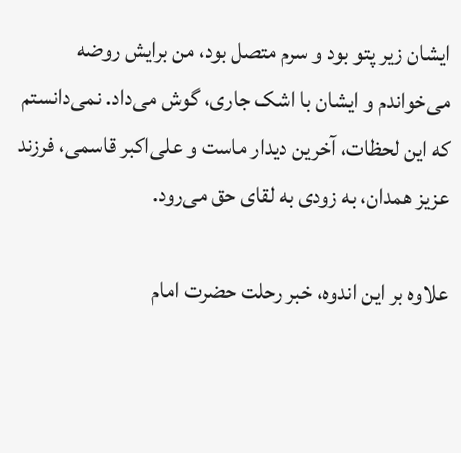ایشان زیر پتو بود و سرم متصل بود، من برایش روضه می‌خواندم و ایشان با اشک جاری، گوش می‌داد. نمی‌دانستم که این لحظات، آخرین دیدار ماست و علی‌اکبر قاسمی، فرزند عزیز همدان، به زودی به لقای حق می‌رود.

علاوه بر این اندوه، خبر رحلت حضرت امام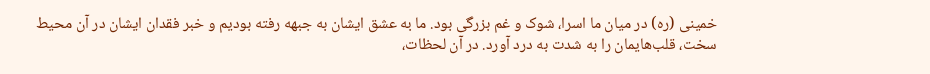خمینی (ره) در میان ما اسرا، شوک و غم بزرگی بود. ما به عشق ایشان به جبهه رفته بودیم و خبر فقدان ایشان در آن محیط سخت، قلب‌هایمان را به شدت به درد آورد. در آن لحظات،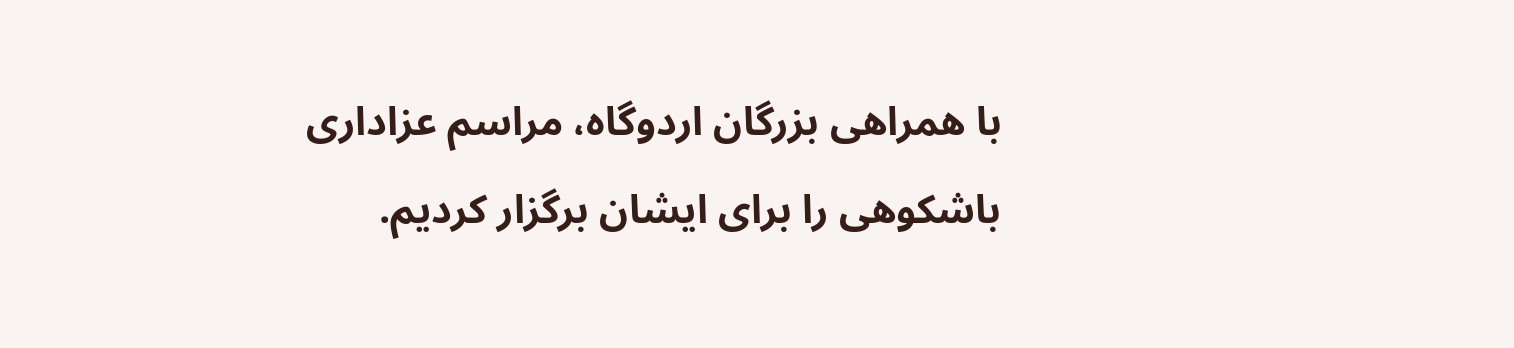با همراهی بزرگان اردوگاه، مراسم عزاداری باشکوهی را برای ایشان برگزار کردیم.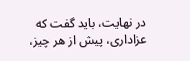در نهایت، باید گفت که عزاداری، پیش از هر چیز،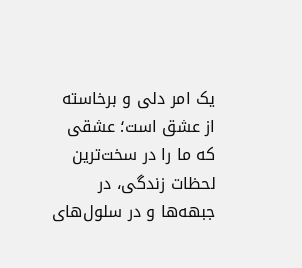یک امر دلی و برخاسته از عشق است؛ عشقی که ما را در سخت‌ترین لحظات زندگی، در جبهه‌ها و در سلول‌های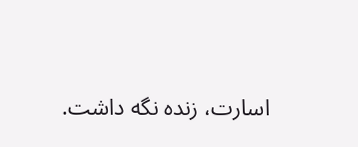اسارت، زنده نگه داشت.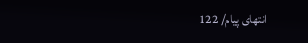انتهای پیام/ 122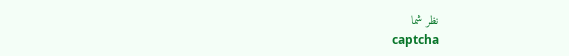نظر شما
captcha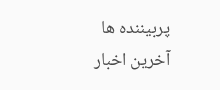پربیننده ها
آخرین اخبار